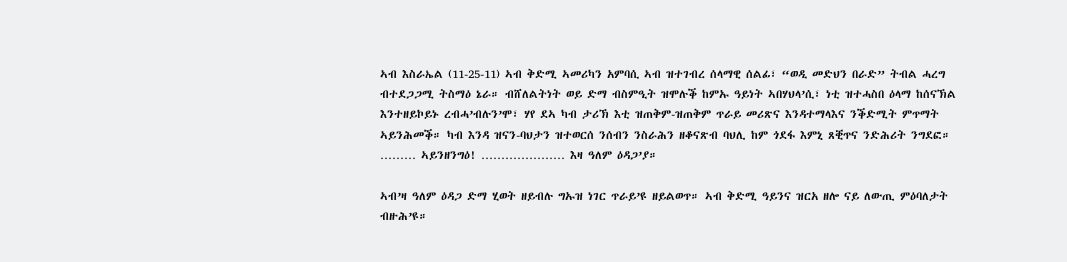ኣብ እስራኤል (11-25-11) ኣብ ቅድሚ ኣመሪካን አምባሲ ኣብ ዝተገብረ ሰላማዊ ሰልፊ፣ “ወዲ መድህን በራድ” ትብል ሓረግ ብተደጋጋሚ ትስማዕ ኔራ። ብሸለልትነት ወይ ድማ ብስምዒት ዝሞሉቕ ከምኡ ዓይነት ኣበሃህላ’ሲ፣ ነቲ ዝተሓስበ ዕላማ ከሰናኽል እንተዘይኮይኑ ረብሓ’ብሉን’ሞ፣ ሃየ ደኣ ካብ ታሪኽ እቲ ዝጠቅም-ዝጠቅም ጥራይ መሪጽና እንዳተማላእና ንቕድሚት ምጥማት ኣይንሕመቕ። ካብ እንዳ ዝናን-ባህታን ዝተወርሰ ንሰብን ንስራሕን ዘቆናጽብ ባህሊ ከም ጎደፋ እምኒ ጸቒጥና ንድሕሪት ንግደፎ። ……… ኣይንዘንግዕ! ………………… እዛ ዓለም ዕዳጋ’ያ።

ኣብ’ዛ ዓለም ዕዳጋ ድማ ሂወት ዘይብሉ ግኡዝ ነገር ጥራይ’ዩ ዘይልወጥ። ኣብ ቅድሚ ዓይንና ዝርአ ዘሎ ናይ ለውጢ ምዕባለታት ብዙሕ’ዩ።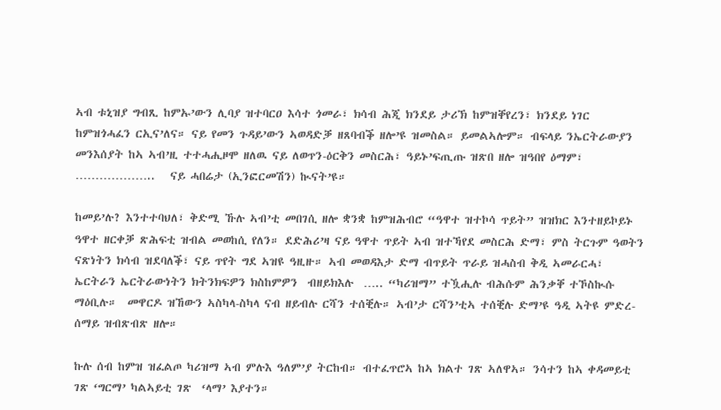ኣብ ቱኒዝያ ግብጺ ከምኡ’ውን ሊባያ ዝተባርዐ እሳተ ጎመራ፣ ክሳብ ሕጂ ክንደይ ታሪኽ ከምዝቐየረን፣ ክንደይ ነገር ከምዝጎሓፈን ርኢና’ለና። ናይ የመን ጉዳይ’ውን ኣወዳድቓ ዘጸባብቕ ዘሎ’ዩ ዝመስል። ይመልኣሎም። ብፍላይ ንኤርትራውያን መንእሰያት ከኣ ኣብ’ዚ ተተሓሒዞሞ ዘለዉ ናይ ለወጥን-ዕርቅን መስርሕ፣ ዓይኑ’ፍጢጡ ዝጽበ ዘሎ ዝዓበየ ዕማም፣ ………………..   ናይ ሓበሬታ (ኢንፎርመሽን) ኲናት’ዩ።

ከመይ’ሉ? እንተተባህለ፣ ቅድሚ ኹሉ ኣብ’ቲ መበገሲ ዘሎ ቋንቋ ከምዝሕብሮ “ዓዋተ ዝተኮሳ ጥይት” ዝዝክር እንተዘይኮይኑ ዓዋተ ዘርቀቓ ጽሕፍቲ ዝብል መወከሲ የለን። ደድሕሪ’ዛ ናይ ዓዋተ ጥይት ኣብ ዝተኻየደ መስርሕ ድማ፣ ምስ ትርጉም ዓወትን ናጽነትን ክሳብ ዝደባለቕ፣ ናይ ጥየት ግደ ኣዝዩ ዓዚዙ። ኣብ መወዳእታ ድማ ብጥይት ጥራይ ዝሓስብ ቅዲ ኣመራርሓ፣ ኤርትራን ኤርትራውነትን ክትንክፍዎን ክስከምዎን  ብዘይክእሉ  ….. “ካሪዝማ” ተዃሒሉ ብሕሱም ሕንቃቐ ተኾስኲሱ ማዕቢሉ።  መዋርዶ ዝኸውን ኣስካላ-ስካላ ናብ ዘይብሉ ርሻን ተሰቒሉ። ኣብ’ታ ርሻን’ቲኣ ተሰቒሉ ድማ’ዩ ዓዲ ኣትዩ ምድረ-ሰማይ ዝብጽብጽ ዘሎ።

ኩሉ ሰብ ከምዝ ዝፈልጦ ካሪዝማ ኣብ ምሉእ ዓለም’ያ ትርከብ። ብተፈጥሮኣ ከኣ ክልተ ገጽ ኣለዋኣ። ንሳተን ከኣ ቀዳመይቲ ገጽ ‘ግርማ’ ካልኣይቲ ገጽ  ‘ላማ’ እያተን።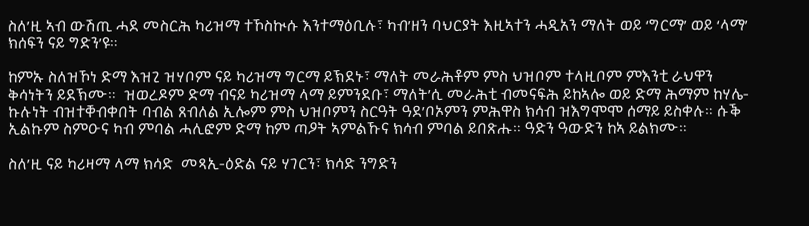ስለ’ዚ ኣብ ውሽጢ ሓደ መስርሕ ካሪዝማ ተኾስኲሱ እንተማዕቢሉ፣ ካብ’ዘን ባህርያት እዚኣተን ሓዲአን ማለት ወይ ‘ግርማ’ ወይ ‘ላማ’ ክሰፍን ናይ ግድን’ዩ።

ከምኡ ስለዝኾነ ድማ እዝጊ ዝሃቦም ናይ ካሪዝማ ግርማ ይኽደኑ፣ ማለት መራሕቶም ምስ ህዝቦም ተላዚቦም ምእንቲ ራህዋን ቅሳነትን ይደኽሙ።  ዝወረዶም ድማ ብናይ ካሪዝማ ላማ ይምንደቡ፣ ማለት’ሲ መራሕቲ ብመናፍሕ ይከኣሎ ወይ ድማ ሕማም ከሃሌ-ኩሉነት ብዝተቐብቀበት ባብል ጸብለል ኢሎም ምስ ህዝቦምን ስርዓት ዓደ’ቦኦምን ምሕዋስ ክሳብ ዝእግሞሞ ሰማይ ይስቀሉ። ሱቕ ኢልኩም ስምዑና ካብ ምባል ሓሊፎም ድማ ከም ጣዖት ኣምልኹና ክሳብ ምባል ይበጽሑ። ዓድን ዓውድን ከኣ ይልክሙ።

ስለ’ዚ ናይ ካሪዛማ ላማ ክሳድ  መጻኢ-ዕድል ናይ ሃገርን፣ ክሳድ ንግድን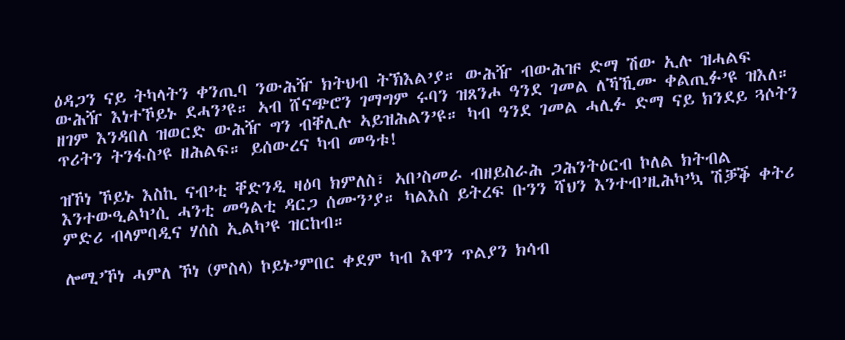ዕዳጋን ናይ ትካላትን ቀንጢባ ንውሕዥ ክትህብ ትኽእል’ያ። ውሕዥ ብውሕዡ ድማ ሽው ኢሉ ዝሓልፍ ውሕዥ እነተኾይኑ ደሓን’ዩ። ኣብ ሸናጭሮን ገማግም ሩባን ዝጸንሖ ዓንደ ገመል ለኻኺሙ ቀልጢፉ’ዩ ዝእለ። ዘገም እንዳበለ ዝወርድ ውሕዥ ግን ብቐሊሉ ኣይዝሕልን’ዩ። ካብ ዓንደ ገመል ሓሊፉ ድማ ናይ ክንደይ ጓሶትን ጥሪትን ትንፋስ’ዩ ዘሕልፍ። ይሰውረና ካብ መዓቱ!

ዝኾነ ኾይኑ እስኪ ናብ’ቲ ቐድንዲ ዛዕባ ክምለስ፣ ኣበ’ስመራ ብዘይስራሕ ጋሕንትዕርብ ኮለል ክትብል እንተውዒልካ’ሲ ሓንቲ መዓልቲ ዳርጋ ሰሙን’ያ። ካልእስ ይትረፍ ቡንን ሻህን እንተብ’ዚሕካ’ኳ ሽቓቕ ቀትሪ ምድሪ ብላምባዲና ሃሰስ ኢልካ’ዩ ዝርከብ።

ሎሚ’ኾነ ሓምለ ኾነ (ምስላ) ኮይኑ’ምበር ቀደም ካብ እዋን ጥልያን ክሳብ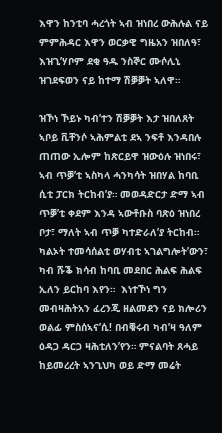እዋን ከንቲባ ሓረጎት ኣብ ዝነበረ ውሕሉል ናይ ምምሕዳር እዋን ወርቃዊ ግዜአን ዝበለዓ፣ እዝጊ’ሃቦም ደቂ ዓዱ ንስኞር ሙሶሊኒ ዝገደፍወን ናይ ከተማ ሽቓቓት ኣለዋ።

ዝኾነ ኾይኑ ካብ’ተን ሽቓቓት እታ ዝበለጸት ኣቦይ ቪቸንሶ ኣሕምልቲ ደኣ ንፍቶ እንዳበሉ ጠጠው ኢሎም ከጽርይዋ ዝውዕሉ ዝነበሩ፣ ኣብ ጥቓ’ቲ ኣስካላ ሓንካሳት ዝበሃል ከባቢ ሲቲ ፓርክ ትርከብ’ያ። መወዳድርታ ድማ ኣብ ጥቓ’ቲ ቀደም እንዳ ኣውቶቡስ ባጽዕ ዝነበረ ቦታ፣ ማለት ኣብ ጥቓ ካተድራለ’ያ ትርከብ። ካልኦት ተመሳሰልቲ ወሃብቲ ኣገልግሎት’ውን፣ ካብ ሹቕ ክሳብ ከባቢ መደበር ሕልፍ ሕልፍ ኢለን ይርከባ እየን።  እነተኾነ ግን መብዛሕትአን ፈረንጂ ዘልመደን ናይ ክሎሪን ወልፊ ምስሰኣና’ሲ! በብቑሩብ ካብ’ዛ ዓለም ዕዳጋ ዳርጋ ዛሕቲለን’የን። ምናልባት ጸሓይ ከይመረረት ኣንጊህካ ወይ ድማ መሬት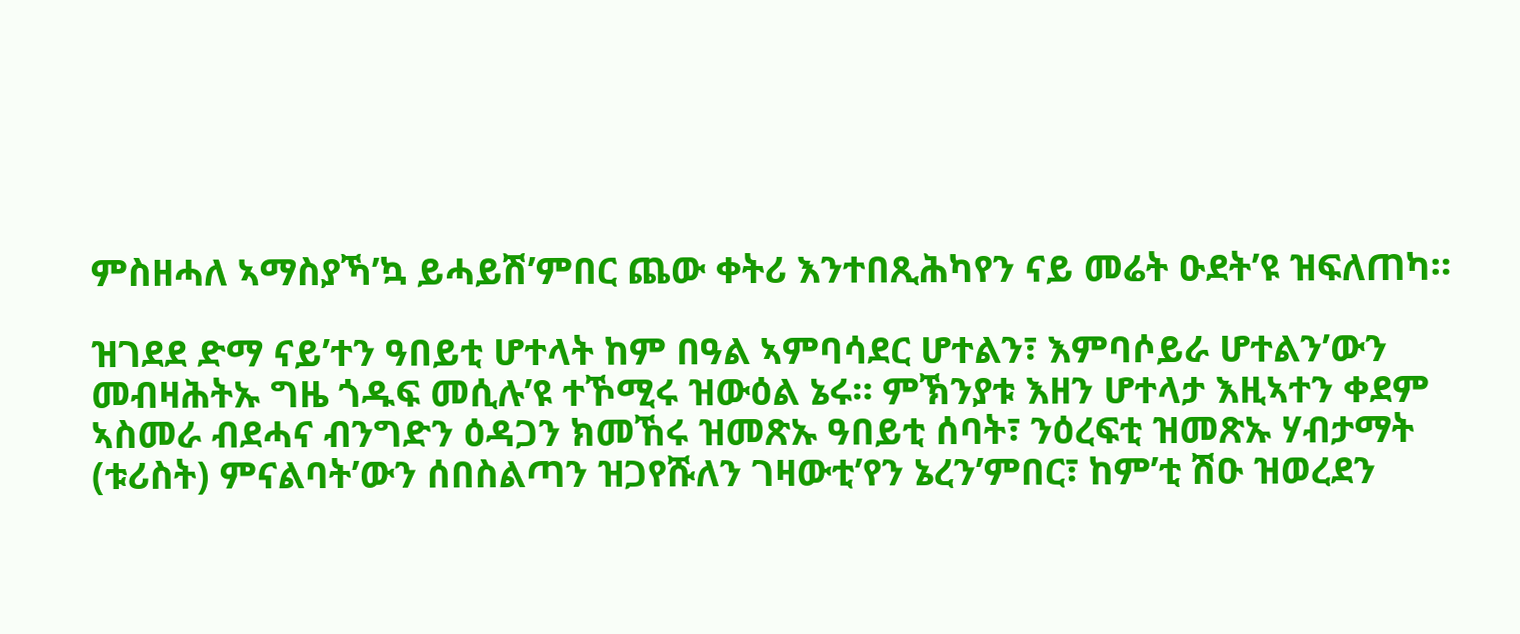ምስዘሓለ ኣማስያኻ’ኳ ይሓይሽ’ምበር ጨው ቀትሪ እንተበጺሕካየን ናይ መሬት ዑደት’ዩ ዝፍለጠካ።

ዝገደደ ድማ ናይ’ተን ዓበይቲ ሆተላት ከም በዓል ኣምባሳደር ሆተልን፣ እምባሶይራ ሆተልን’ውን መብዛሕትኡ ግዜ ጎዱፍ መሲሉ’ዩ ተኾሚሩ ዝውዕል ኔሩ። ምኽንያቱ እዘን ሆተላታ እዚኣተን ቀደም ኣስመራ ብደሓና ብንግድን ዕዳጋን ክመኸሩ ዝመጽኡ ዓበይቲ ሰባት፣ ንዕረፍቲ ዝመጽኡ ሃብታማት (ቱሪስት) ምናልባት’ውን ሰበስልጣን ዝጋየሹለን ገዛውቲ’የን ኔረን’ምበር፣ ከም’ቲ ሽዑ ዝወረደን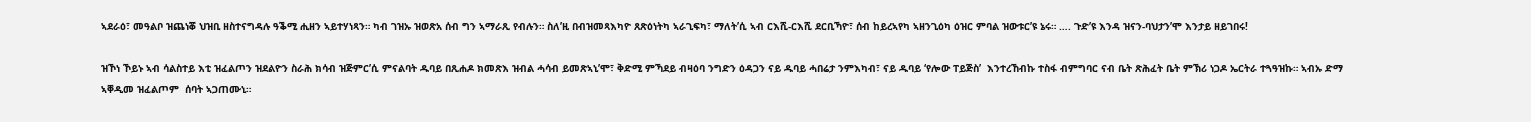ኣደራዕ፣ መዓልቦ ዝጨነቖ ህዝቢ ዘስተናግዳሉ ዓቕሚ ሒዘን ኣይተሃነጻን። ካብ ገዝኡ ዝወጽአ ሰብ ግን ኣማራጺ የብሉን። ስለ’ዚ በብዝመጻእካዮ ጸጽዕነትካ ኣራጊፍካ፣ ማለት’ሲ ኣብ ርእሺ-ርእሺ ደርቢኻዮ፣ ሰብ ከይረኣየካ ኣዘንጊዕካ ዕዝር ምባል ዝውቱር’ዩ ኔሩ። …. ጉድ’ዩ እንዳ ዝናን-ባህታን’ሞ እንታይ ዘይገበሩ!

ዝኾነ ኾይኑ ኣብ ሳልስተይ እቲ ዝፈልጦን ዝደልዮን ስራሕ ክሳብ ዝጅምር’ሲ ምናልባት ዱባይ በጺሐዶ ክመጽእ ዝብል ሓሳብ ይመጽኣኒ’ሞ፣ ቅድሚ ምኻደይ ብዛዕባ ንግድን ዕዳጋን ናይ ዱባይ ሓበሬታ ንምእካብ፣ ናይ ዱባይ ‘የሎው ፐይጅስ’  እንተረኸብኩ ተስፋ ብምግባር ናብ ቤት ጽሕፈት ቤት ምኽሪ ነጋዶ ኤርትራ ተጓዓዝኩ። ኣብኡ ድማ ኣቐዲመ ዝፈልጦም  ሰባት ኣጋጠሙኒ።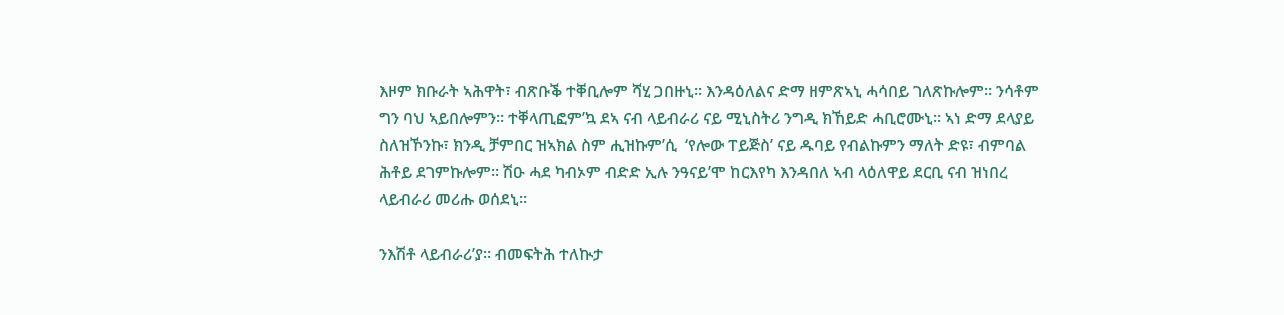እዞም ክቡራት ኣሕዋት፣ ብጽቡቕ ተቐቢሎም ሻሂ ጋበዙኒ። እንዳዕለልና ድማ ዘምጽኣኒ ሓሳበይ ገለጽኩሎም። ንሳቶም ግን ባህ ኣይበሎምን። ተቐላጢፎም’ኳ ደኣ ናብ ላይብራሪ ናይ ሚኒስትሪ ንግዲ ክኸይድ ሓቢሮሙኒ። ኣነ ድማ ደላያይ ስለዝኾንኩ፣ ክንዲ ቻምበር ዝኣክል ስም ሒዝኩም’ሲ  ‘የሎው ፐይጅስ’ ናይ ዱባይ የብልኩምን ማለት ድዩ፣ ብምባል ሕቶይ ደገምኩሎም። ሽዑ ሓደ ካብኦም ብድድ ኢሉ ንዓናይ’ሞ ከርእየካ እንዳበለ ኣብ ላዕለዋይ ደርቢ ናብ ዝነበረ ላይብራሪ መሪሑ ወሰደኒ።

ንእሽቶ ላይብራሪ’ያ። ብመፍትሕ ተለኲታ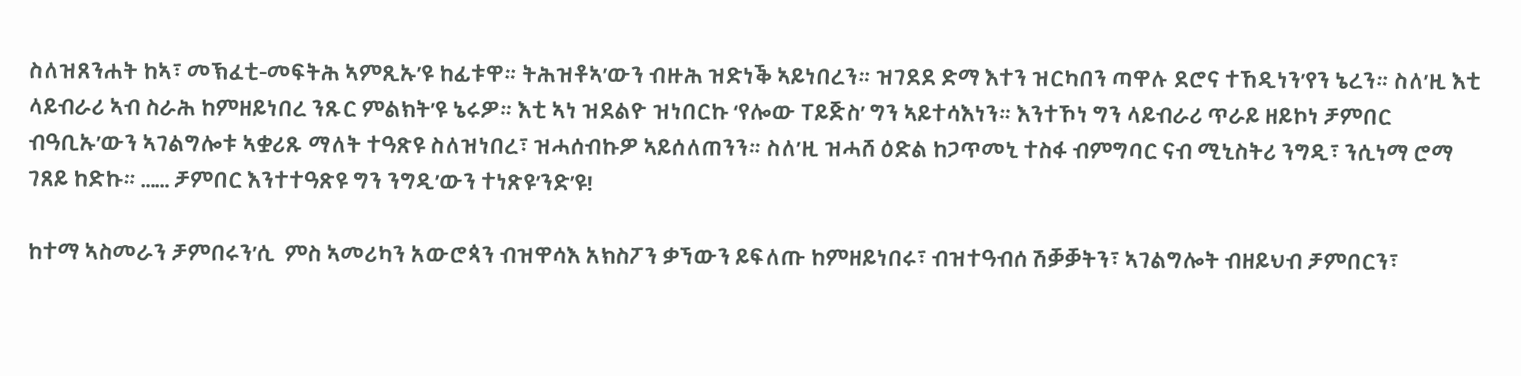ስለዝጸንሐት ከኣ፣ መኽፈቲ-መፍትሕ ኣምጺኡ’ዩ ከፊቱዋ። ትሕዝቶኣ’ውን ብዙሕ ዝድነቕ ኣይነበረን። ዝገደደ ድማ እተን ዝርካበን ጣዋሉ ደሮና ተኸዲነን’የን ኔረን። ስለ’ዚ እቲ ላይብራሪ ኣብ ስራሕ ከምዘይነበረ ንጹር ምልክት’ዩ ኔሩዎ። እቲ ኣነ ዝደልዮ ዝነበርኩ ‘የሎው ፐይጅስ’ ግን ኣይተሳእነን። እንተኾነ ግን ላይብራሪ ጥራይ ዘይኮነ ቻምበር ብዓቢኡ’ውን ኣገልግሎቱ ኣቋሪጹ ማለት ተዓጽዩ ስለዝነበረ፣ ዝሓሰብኩዎ ኣይሰለጠንን። ስለ’ዚ ዝሓሸ ዕድል ከጋጥመኒ ተስፋ ብምግባር ናብ ሚኒስትሪ ንግዲ፣ ንሲነማ ሮማ ገጸይ ከድኩ። …… ቻምበር እንተተዓጽዩ ግን ንግዲ’ውን ተነጽዩ’ንድ’ዩ!

ከተማ ኣስመራን ቻምበሩን’ሲ  ምስ ኣመሪካን አውሮጳን ብዝዋሳእ አክስፖን ቃኘውን ይፍለጡ ከምዘይነበሩ፣ ብዝተዓብሰ ሽቓቓትን፣ ኣገልግሎት ብዘይህብ ቻምበርን፣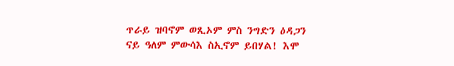ጥራይ ዝባኖም ወጺኦም ምስ ንግድን ዕዳጋን ናይ ዓለም ምውሳእ ስኢኖም ይበሃል! እሞ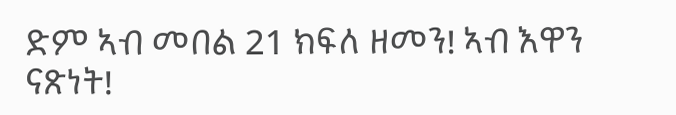ድም ኣብ መበል 21 ክፍለ ዘመን! ኣብ እዋን ናጽነት!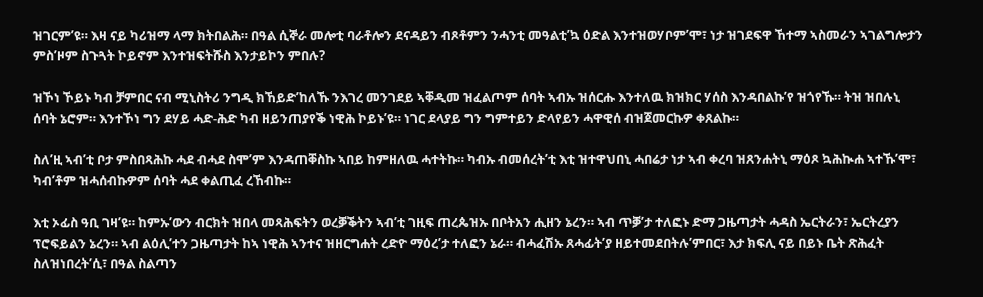ዝገርም’ዩ። እዛ ናይ ካሪዝማ ላማ ክትበልሕ። በዓል ሲኞራ መሎቲ ባራቶሎን ደናዳይን ብጾቶምን ንሓንቲ መዓልቲ’ኳ ዕድል እንተዝወሃቦም’ሞ፣ ነታ ዝገደፍዋ ኸተማ ኣስመራን ኣገልግሎታን ምስ’ዞም ስጉጓት ኮይኖም እንተዝፍትሹስ እንታይኮን ምበሉ?

ዝኾነ ኾይኑ ካብ ቻምበር ናብ ሚኒስትሪ ንግዲ ክኸይድ’ከለኹ ንእገረ መንገደይ ኣቐዲመ ዝፈልጦም ሰባት ኣብኡ ዝሰርሑ እንተለዉ ክዝክር ሃሰስ እንዳበልኩ’የ ዝጎየኹ። ትዝ ዝበሉኒ ሰባት ኔሮም። እንተኾነ ግን ደሃይ ሓድ-ሕድ ካብ ዘይንጠያየቕ ነዊሕ ኮይኑ’ዩ። ነገር ደላያይ ግን ግምተይን ድላየይን ሓዋዊሰ ብዝጀመርኩዎ ቀጸልኩ።

ስለ’ዚ ኣብ’ቲ ቦታ ምስበጻሕኩ ሓደ ብሓደ ስሞ’ም እንዳጠቐስኩ ኣበይ ከምዘለዉ ሓተትኩ። ካብኡ ብመሰረት’ቲ እቲ ዝተዋህበኒ ሓበሬታ ነታ ኣብ ቀረባ ዝጸንሐትኒ ማዕጾ ኳሕኲሐ ኣተኹ’ሞ፣ ካብ’ቶም ዝሓሰብኩዎም ሰባት ሓደ ቀልጢፈ ረኸብኩ።

እቲ ኦፊስ ዓቢ ገዛ’ዩ። ከምኡ’ውን ብርክት ዝበላ መጻሕፍትን ወረቓቕትን ኣብ’ቲ ገዚፍ ጠረጴዝኡ በቦትአን ሒዘን ኔረን። ኣብ ጥቓ’ታ ተለፎኑ ድማ ጋዜጣታት ሓዳስ ኤርትራን፣ ኤርትረያን ፕሮፍይልን ኔረን። ኣብ ልዕሊ’ተን ጋዜጣታት ከኣ ነዊሕ ኣንተና ዝዘርግሐት ረድዮ ማዕረ’ታ ተለፎን ኔራ። ብሓፈሽኡ ጸሓፊት’ያ ዘይተመደበትሉ’ምበር፣ እታ ክፍሊ ናይ በይኑ ቤት ጽሕፈት ስለዝነበረት’ሲ፣ በዓል ስልጣን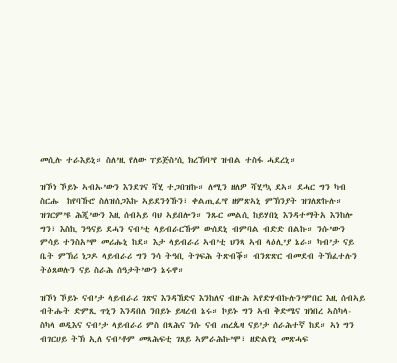መሲሉ ተራእይኒ። ስለ’ዚ የለው ፐይጅስ’ሲ ክረኽባ’የ ዝብል ተስፋ ሓደረኒ።

ዝኾነ ኾይኑ ኣብኡ’ውን እንደገና ሻሂ ተጋበዝኩ። ለሚን ዘለዎ ሻሂ’ኳ ደኣ። ደሓር ግን ካብ ስርሑ  ከየባኹሮ ስለዝሰጋእኩ ኣይደንጎኹን፣ ቀልጢፈ’የ ዘምጽኣኒ ምኽንያት ዝገለጽኩሉ። ዝገርም’ዩ ሕጂ’ውን እዚ ሰብኣይ ባህ ኣይበሎን። ንጹር መልሲ ከይሃበኒ እንዳተማትአ እንከሎ ግን፣ እስኪ ንዓናይ ደሓን ናብ’ቲ ላይብራርኹም ውሰደኒ ብምባል ብድድ በልኩ። ንሱ’ውን ምሳይ ተንስአ’ሞ መሪሑኒ ከደ። እታ ላይብራሪ ኣብ’ቲ ህንጻ ኣብ ላዕሊ’ያ ኔራ። ካብ’ታ ናይ ቤት ምኽሪ ነጋዶ ላይብራሪ ግን ንሳ ትዓቢ ትገፍሕ ትጽብቕ። ብንጽጽር ብመደብ ትኽፈተሉን ትዕጸወሉን ናይ ስራሕ ሰዓታት’ውን ኔሩዋ።

ዝኾነ ኾይኑ ናብ’ታ ላይብራሪ ገጽና እንዳኸድና እንከለና ብዙሕ ኣየድሃብኩሉን’ምበር እዚ ሰብኣይ  ብትሑት ድምጺ ጥኒን እንዳበለ ንበይኑ ይዛረብ ኔሩ። ኮይኑ ግን ኣብ ቅድሜና ዝነበረ ኣስካላ-ስካላ ወዲእና ናብ’ታ ላይብራሪ ምስ በጻሕና ንሱ ናብ ጠረጴዛ ናይ’ታ ሰራሕተኛ ከደ። ኣነ ግን ብገርሀይ ትኽ ኢለ ናብ’ቶም መጻሕፍቲ ገጸይ ኣምራሕኩ’ሞ፣ ዘድልየኒ መጽሓፍ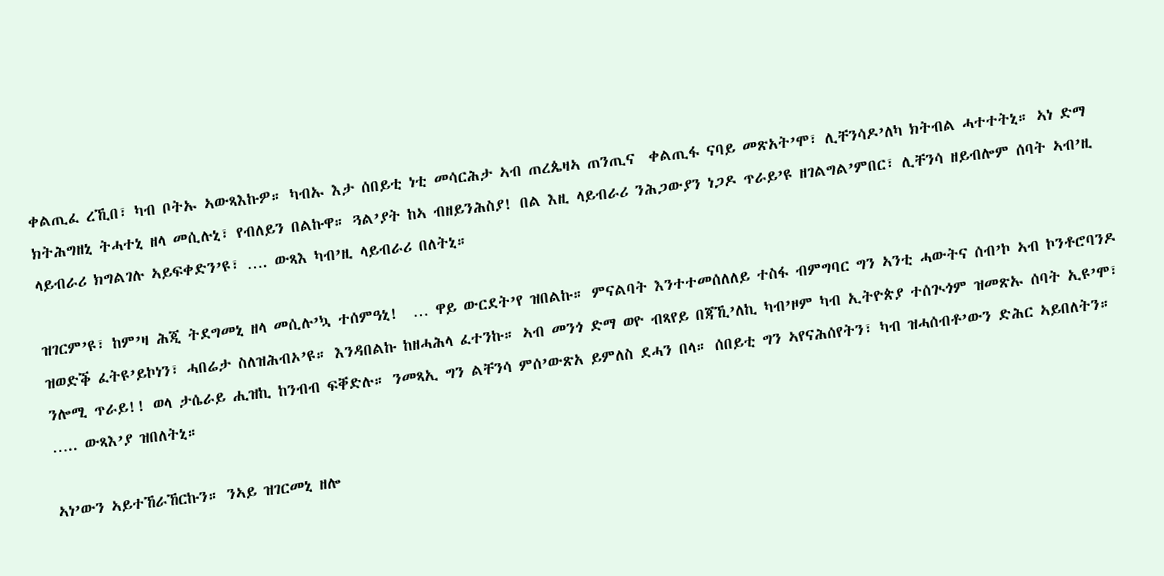ቀልጢፈ ረኺበ፣ ካብ ቦትኡ ኣውጻእኩዎ። ካብኡ እታ ሰበይቲ ነቲ መሳርሕታ ኣብ ጠረጴዛኣ ጠንጢና  ቀልጢፋ ናባይ መጽአት’ሞ፣ ሊቸንሳዶ’ለካ ክትብል ሓተተትኒ። ኣነ ድማ ክትሕግዘኒ ትሓተኒ ዘላ መሲሉኒ፣ የብለይን በልኩዋ። ጓል’ያት ከኣ ብዘይንሕስያ! በል እዚ ላይብራሪ ንሕጋውያን ነጋዶ ጥራይ’ዩ ዘገልግል’ምበር፣ ሊቸንሳ ዘይብሎም ሰባት ኣብ’ዚ ላይብራሪ ክግልገሉ ኣይፍቀድን’ዩ፣ …. ውጻእ ካብ’ዚ ላይብራሪ በለትኒ።

ዝገርም’ዩ፣ ከም’ዛ ሕጂ ትደግመኒ ዘላ መሲሉ’ኳ ተሰምዓኒ!  … ዋይ ውርደት’የ ዝበልኩ። ምናልባት እንተተመሰለለይ ተስፋ ብምግባር ግን ኣንቲ ሓውትና ሰብ’ኮ ኣብ ኮንቶሮባንዶ ዝወድቕ ፈትዩ’ይኮነን፣ ሓበሬታ ስለዝሕብኦ’ዩ። እንዳበልኩ ከዘሓሕላ ፈተንኩ። ኣብ መንጎ ድማ ወዮ ብጻየይ በጃኺ’ለኪ ካብ’ዞም ካብ ኢትዮጵያ ተሰጒጎም ዝመጽኡ ሰባት ኢዩ’ሞ፣ ንሎሚ ጥራይ!! ወላ ታሴራይ ሒዝኪ ከንብብ ፍቐድሉ። ንመጻኢ ግን ልቸንሳ ምሰ’ውጽአ ይምለስ ደሓን በላ። ሰበይቲ ግን ኣየናሕሰየትን፣ ካብ ዝሓሰብቶ’ውን ድሕር ኣይበለትን። ….. ውጻእ’ያ ዝበለትኒ።

ኣነ’ውን ኣይተኸራኸርኩን። ንኣይ ዝገርመኒ ዘሎ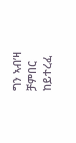ግን ኣብ’ዛ ቻምበር ከይተረፈ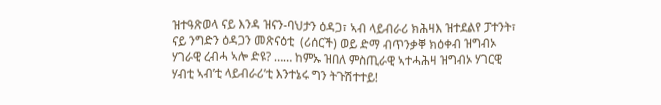ዝተዓጽወላ ናይ እንዳ ዝናን-ባህታን ዕዳጋ፣ ኣብ ላይብራሪ ክሕዛእ ዝተደልየ ፓተንት፣ ናይ ንግድን ዕዳጋን መጽናዕቲ  (ሪሰርች) ወይ ድማ ብጥንቃቐ ክዕቀብ ዝግብኦ ሃገራዊ ረብሓ ኣሎ ድዩ? …… ከምኡ ዝበለ ምስጢራዊ ኣተሓሕዛ ዝግብኦ ሃገርዊ ሃብቲ ኣብ’ቲ ላይብራሪ’ቲ እንተኔሩ ግን ትጉሽተተይ!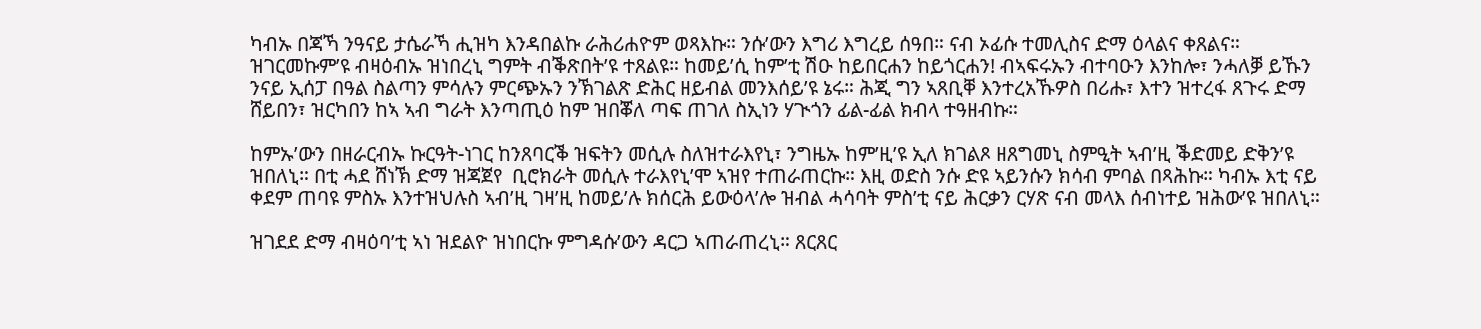ካብኡ በጃኻ ንዓናይ ታሴራኻ ሒዝካ እንዳበልኩ ራሕሪሐዮም ወጻእኩ። ንሱ’ውን እግሪ እግረይ ሰዓበ። ናብ ኦፊሱ ተመሊስና ድማ ዕላልና ቀጸልና። ዝገርመኩም’ዩ ብዛዕብኡ ዝነበረኒ ግምት ብቕጽበት’ዩ ተጸልዩ። ከመይ’ሲ ከም’ቲ ሽዑ ከይበርሐን ከይጎርሐን! ብኣፍሩኡን ብተባዑን እንከሎ፣ ንሓለቓ ይኹን ንናይ ኢሰፓ በዓል ስልጣን ምሳሉን ምርጭኡን ንኽገልጽ ድሕር ዘይብል መንእሰይ’ዩ ኔሩ። ሕጂ ግን ኣጸቢቐ እንተረአኹዎስ በሪሑ፣ እተን ዝተረፋ ጸጉሩ ድማ ሸይበን፣ ዝርካበን ከኣ ኣብ ግራት እንጣጢዕ ከም ዝበቖለ ጣፍ ጠገለ ስኢነን ሃጒጎን ፊል-ፊል ክብላ ተዓዘብኩ።

ከምኡ’ውን በዘራርብኡ ኩርዓት-ነገር ከንጸባርቕ ዝፍትን መሲሉ ስለዝተራእየኒ፣ ንግዜኡ ከም’ዚ’ዩ ኢለ ክገልጾ ዘጸግመኒ ስምዒት ኣብ’ዚ ቕድመይ ድቅን’ዩ ዝበለኒ። በቲ ሓደ ሸነኽ ድማ ዝጃጀየ  ቢሮክራት መሲሉ ተራእየኒ’ሞ ኣዝየ ተጠራጠርኩ። እዚ ወድስ ንሱ ድዩ ኣይንሱን ክሳብ ምባል በጻሕኩ። ካብኡ እቲ ናይ ቀደም ጠባዩ ምስኡ እንተዝህሉስ ኣብ’ዚ ገዛ’ዚ ከመይ’ሉ ክሰርሕ ይውዕላ’ሎ ዝብል ሓሳባት ምስ’ቲ ናይ ሕርቃን ርሃጽ ናብ መላእ ሰብነተይ ዝሕው’ዩ ዝበለኒ።

ዝገደደ ድማ ብዛዕባ’ቲ ኣነ ዝደልዮ ዝነበርኩ ምግዳሱ’ውን ዳርጋ ኣጠራጠረኒ። ጸርጸር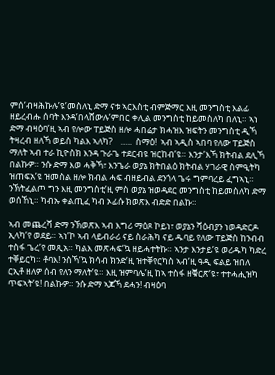ምሰ’ብዛሕኩሉ’ዩ’መስለኒ ድማ ናቱ ኣርእስቲ ብምጅማር እዚ መንግስቲ እልፊ ዘይረብሑ ሰባት እንዳ’በላሸውሉ’ምበር ቀሊል መንግስቲ ከይመስለካ በለኒ። ኣነ ድማ ብዛዕባ’ዚ ኣብ የሎው ፐይጅስ ዘሎ ሓበሬታ ክሓዝእ ዝፍትን መንግስቲ ዲኻ ትዛረብ ዘለኻ ወይስ ካልእ ኣለካ?    …..  ስማዕ!  ኣብ ኣዲስ ኣበባ የለው ፐይጅስ ማለት ኣብ ተራ ኪዮስክ እንዳ ጉራጌ ተደርብዩ ዝርከብ’ዩ። እንታ’እኻ ክትብል ደሊኻ በልኩዎ። ንሱ ድማ እወ ሓቅኻ፣ እንጌራ ወያኔ ክትበልዕ ክትብል ሃገራዊ ስምዒትካ ዝጠፍአ’ዩ ዝመስል ዘሎ ክብል ሓፍ ብዘይብል ደንጎላ ጌሩ ግምባረይ ፈግኣኒ። ንኽትፈልጦ ግን እዚ መንግስቲ’ዚ ምስ ወያኔ ዝወዳደር መንግስቲ ከይመስለካ ድማ ወሰኸኒ። ካብኡ ቀልጢፈ ካብ ኦፊሱ ክወጽእ ብድድ በልኩ።

ኣብ መጨረሻ ድማ ንኽወጽእ ኣብ እግሪ ማዕጾ ኮይነ፣ ወያኔን ሻዕብያን ነወዳድርዶ ኢላካ’የ ወደይ። ኣነ’ኮ ኣብ ላይብራሪ ናይ ስራሕካ ናይ ዱባይ የለው ፐይጅስ ከንብብ ተስፋ ጌረ’የ መጺአ። ካልእ መጽሓፍ’ኳ ዘይሓተትኩ። ኣንታ እንታይ’ዩ ወሪዱካ ካድረ ተቐይርካ። ቶባእ! ንስኻ’ኳ ክሳብ ክንድ’ዚ ዝተቐየርካስ ኣብ’ዚ ዓዲ ፍልይ ዝበለ ርኢቶ ዘለዎ ሰብ የለን ማለት’ዩ። እዚ ዝምባሌ’ዚ ከኣ ተስፋ ዘቑርጽ’ዩ፣ ተተሓሒዝካ ጥፍኣት’ዩ! በልኩዎ። ንሱ ድማ ኣጆኻ ደሓን! ብዛዕባ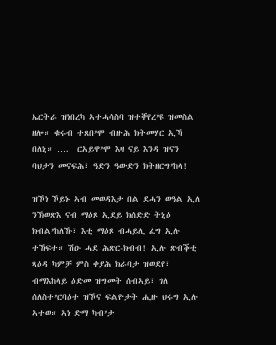ኤርትራ ዝነበረካ ኣተሓሳስባ ዝተቐየረ’ዩ ዝመስል ዘሎ። ቁሩብ ተጸበ’ሞ ብዙሕ ክትመሃር ኢኻ በለኒ። ….  ርአይዋ’ሞ እዛ ናይ እንዳ ዝናን ባህታን መናፍሕ፣ ዓድን ዓውድን ክትዘርግ’ከላ!

ዝኾነ ኾይኑ ኣብ መወዳእታ በል ደሓን ወዓል ኢለ ንኽወጽእ ናብ ማዕጾ ኢደይ ክሰድድ ትኒዕ ክብል’ከለኹ፣ እቲ ማዕጾ ብሓይሊ ፈግ ኢሉ ተኸፍተ። ሽዑ ሓደ ሕጽር-ክብብ! ኢሉ ጽብቕቲ ጻዕዳ ካምቻ ምስ ቀያሕ ክራባታ ዝወደየ፣ ብማእከላይ ዕድመ ዝግመት ሰብኣይ፣ ገለ ሰለስተ’ርባዕተ ዝኾና ፍልዮታት ሒዙ ህሩግ ኢሉ ኣተወ። ኣነ ድማ ካብ’ታ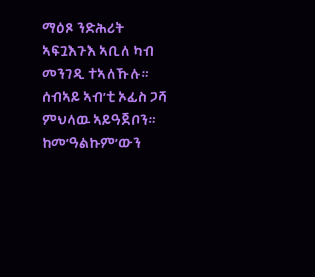ማዕጾ ንድሕሪት ኣፍጓእጉእ ኣቢለ ካብ መንገዲ ተኣለኹሉ። ሰብኣይ ኣብ’ቲ ኦፊስ ጋሻ ምህላዉ ኣይዓጀቦን። ከመ’ዓልኩም’ውን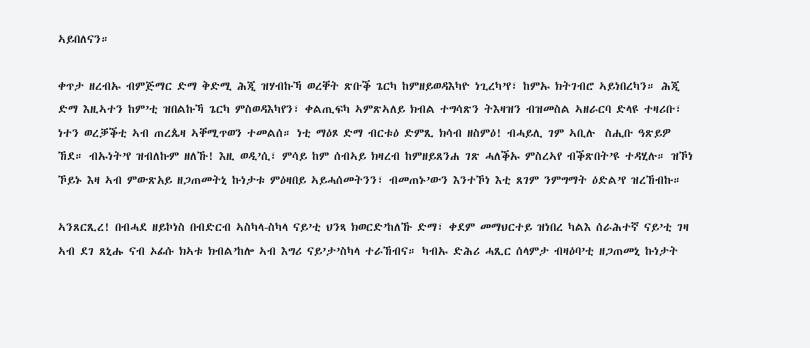ኣይበለናን።

ቀጥታ ዘረብኡ ብምጅማር ድማ ቅድሚ ሕጂ ዝሃብኩኻ ወረቐት ጽቡቕ ጌርካ ከምዘይወዳእካዮ ነጊረካ’የ፣ ከምኡ ክትገብሮ ኣይነበረካን። ሕጂ ድማ እዚኣተን ከም’ቲ ዝበልኩኻ ጌርካ ምስወዳእካየን፣ ቀልጢፍካ ኣምጽኣለይ ክብል ተግሳጽን ትእዛዝን ብዝመስል ኣዘራርባ ድላዩ ተዛሪቡ፣ ነተን ወረቓቕቲ ኣብ ጠረጴዛ ኣቐሚጥወን ተመልሰ። ነቲ ማዕጾ ድማ ብርቱዕ ድምጺ ክሳብ ዘስምዕ! ብሓይሊ ገም ኣቢሉ  ስሒቡ ዓጽይዎ ኸደ። ብኡነት’የ ዝብለኩም ዘለኹ! እዚ ወዲ’ሲ፣ ምሳይ ከም ሰብኣይ ክዛረብ ከምዘይጸንሐ ገጽ ሓለቕኡ ምስረኣየ ብቕጽበት’ዩ ተዳሂሉ። ዝኾነ ኾይኑ እዛ ኣብ ምውጽአይ ዘጋጠመትኒ ኩነታቱ ምዕዛበይ ኣይሓሰመትንን፣ ብመጠኑ’ውን እንተኾነ እቲ ጸገም ንምግማት ዕድል’የ ዝረኸብኩ።

ኣንጸርጺረ! በብሓደ ዘይኮነስ በብድርብ ኣስካላ-ስካላ ናይ’ቲ ህንጻ ክወርድ’ከለኹ ድማ፣ ቀደም መማህርተይ ዝነበረ ካልእ ሰራሕተኛ ናይ’ቲ ገዛ ኣብ ደገ ጸኒሑ ናብ ኦፊሱ ክኣቱ ክብል’ከሎ ኣብ እግሪ ናይ’ታ’ስካላ ተራኸብና። ካብኡ ድሕሪ ሓጺር ሰላምታ ብዛዕባ’ቲ ዘጋጠመኒ ኩነታት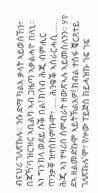ብናህሪ ገለጽኩሉ። ንሱ ድማ ካልእ ቃላት ኣይወሰኸን፣ በጃኻ’ባ ዝርዝር ኣቢልካ ኣብ ጋዜጣ ኣቃልሓዮ በለኒ። ኣነ ግን ክላ ወደይ ሱቕ በል! ክሳብ ሕጂ ብምሒር ጥንቃቐ ዝተሰከምኩሞ፣ ….. ሕንቁቕ ኣሰራርሓሲ …. ሕጂ ኣነ ተዛሪበ ስምብራት ዘውጽኣሉ ኣይመስለንን። ሃየ ደኣ ዘልመድኩሞ ኣይትኽልእዎ! ክብል ተስፋ ቑርጸተይ ገለጽኩሉ’ሞ፣ የሎው ፐይጅስ ከይሓዝኩ ገፍ ገፍ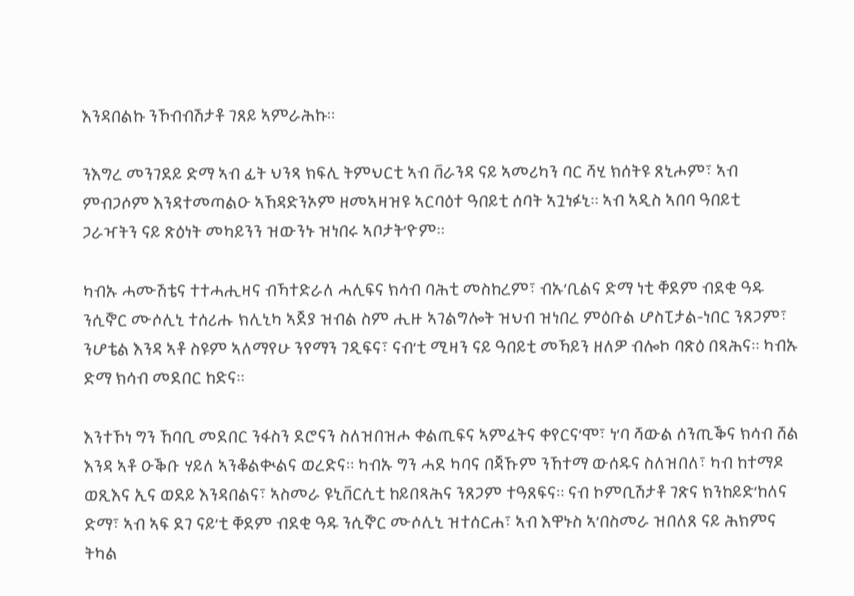እንዳበልኩ ንኾብብሽታቶ ገጸይ ኣምራሕኩ።

ንእግረ መንገደይ ድማ ኣብ ፊት ህንጻ ክፍሊ ትምህርቲ ኣብ ቨራንዳ ናይ ኣመሪካን ባር ሻሂ ክሰትዩ ጸኒሖም፣ ኣብ ምብጋሶም እንዳተመጣልዑ ኣኸዳድንኦም ዘመኣዛዝዩ ኣርባዕተ ዓበይቲ ሰባት ኣጓነፉኒ። ኣብ ኣዲስ ኣበባ ዓበይቲ ጋራዣትን ናይ ጽዕነት መካይንን ዝውንኑ ዝነበሩ ኣቦታት’ዮም።

ካብኡ ሓሙሽቴና ተተሓሒዛና ብኻተድራለ ሓሊፍና ክሳብ ባሕቲ መስከረም፣ ብኡ’ቢልና ድማ ነቲ ቐደም ብደቂ ዓዱ ንሲኞር ሙሶሊኒ ተሰሪሑ ክሊኒካ ኣጀያ ዝብል ስም ሒዙ ኣገልግሎት ዝህብ ዝነበረ ምዕቡል ሆስፒታል-ነበር ንጸጋም፣ ንሆቴል እንዳ ኣቶ ስዩም ኣለማየሁ ንየማን ገዲፍና፣ ናብ’ቲ ሚዛን ናይ ዓበይቲ መኻይን ዘለዎ ብሎኮ ባጽዕ በጻሕና። ካብኡ ድማ ክሳብ መደበር ከድና።

እንተኾነ ግን ኸባቢ መደበር ንፋስን ደሮናን ስለዝበዝሖ ቀልጢፍና ኣምፈትና ቀየርና’ሞ፣ ነ’ባ ሻውል ሰንጢቕና ክሳብ ሸል እንዳ ኣቶ ዑቕቡ ሃይለ ኣንቆልቊልና ወረድና። ካብኡ ግን ሓደ ካባና በጃኹም ንኸተማ ውሰዱና ስለዝበለ፣ ካብ ከተማዶ ወጺእና ኢና ወደይ እንዳበልና፣ ኣስመራ ዩኒቨርሲቲ ከይበጻሕና ንጸጋም ተዓጸፍና። ናብ ኮምቢሽታቶ ገጽና ክንከይድ’ከለና ድማ፣ ኣብ ኣፍ ደገ ናይ’ቲ ቐደም ብደቂ ዓዱ ንሲኞር ሙሶሊኒ ዝተሰርሐ፣ ኣብ እዋኑስ ኣ’በስመራ ዝበለጸ ናይ ሕክምና ትካል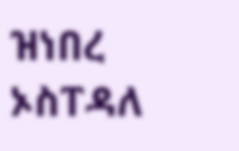ዝነበረ ኦስፐዳለ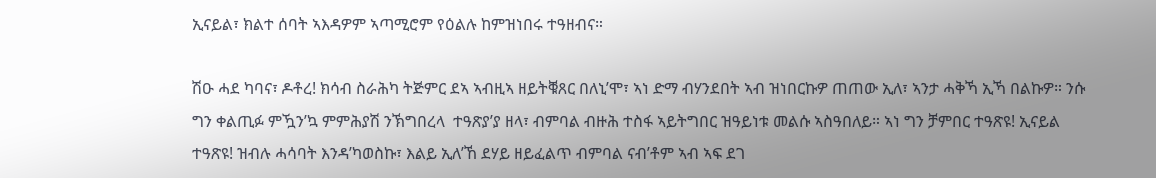ኢናይል፣ ክልተ ሰባት ኣእዳዎም ኣጣሚሮም የዕልሉ ከምዝነበሩ ተዓዘብና።

ሽዑ ሓደ ካባና፣ ዶቶረ! ክሳብ ስራሕካ ትጅምር ደኣ ኣብዚኣ ዘይትቑጸር በለኒ’ሞ፣ ኣነ ድማ ብሃንደበት ኣብ ዝነበርኩዎ ጠጠው ኢለ፣ ኣንታ ሓቅኻ ኢኻ በልኩዎ። ንሱ ግን ቀልጢፉ ምዃን’ኳ ምምሕያሽ ንኽግበረላ  ተዓጽያ’ያ ዘላ፣ ብምባል ብዙሕ ተስፋ ኣይትግበር ዝዓይነቱ መልሱ ኣስዓበለይ። ኣነ ግን ቻምበር ተዓጽዩ! ኢናይል ተዓጽዩ! ዝብሉ ሓሳባት እንዳ’ካወስኩ፣ እልይ ኢለ’ኸ ደሃይ ዘይፈልጥ ብምባል ናብ’ቶም ኣብ ኣፍ ደገ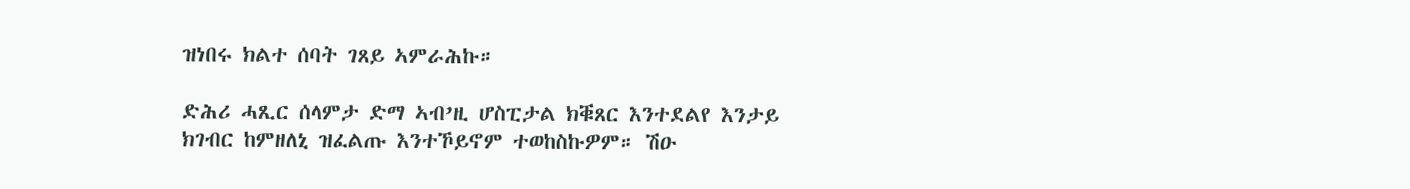ዝነበሩ ክልተ ሰባት ገጸይ ኣምራሕኩ።

ድሕሪ ሓጺር ሰላምታ ድማ ኣብ’ዚ ሆስፒታል ክቑጸር እንተደልየ እንታይ ክገብር ከምዘለኒ ዝፈልጡ እንተኾይኖም ተወከስኩዎም። ሽዑ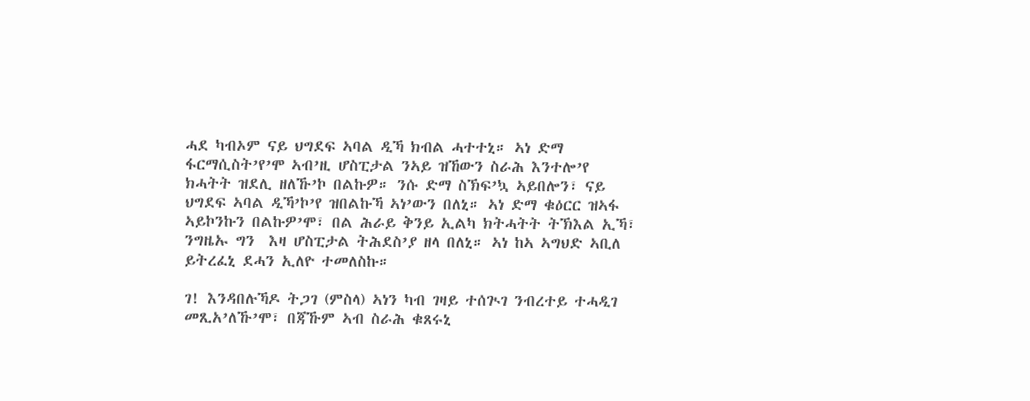ሓደ ካብኦም ናይ ህግደፍ ኣባል ዲኻ ክብል ሓተተኒ። ኣነ ድማ ፋርማሲስት’የ’ሞ ኣብ’ዚ ሆስፒታል ንኣይ ዝኸውን ስራሕ እንተሎ’የ ክሓትት ዝደሊ ዘለኹ’ኮ በልኩዎ። ንሱ ድማ ስኽፍ’ኳ ኣይበሎን፣ ናይ ህግደፍ ኣባል ዲኻ’ኮ’የ ዝበልኩኻ ኣነ’ውን በለኒ። ኣነ ድማ ቁዕርር ዝኣፋ ኣይኮንኩን በልኩዎ’ሞ፣ በል ሕራይ ቅንይ ኢልካ ክትሓትት ትኽእል ኢኻ፣ ንግዜኡ ግን  እዛ ሆስፒታል ትሕደስ’ያ ዘላ በለኒ። ኣነ ከኣ ኣግህድ ኣቢለ ይትረፈኒ ደሓን ኢለዮ ተመለስኩ።

ገ! እንዳበሉኻዶ ትጋገ (ምስላ) ኣነን ካብ ገዛይ ተሰጒገ ንብረተይ ተሓዲገ መጺአ’ለኹ’ሞ፣ በጃኹም ኣብ ስራሕ ቁጸሩኒ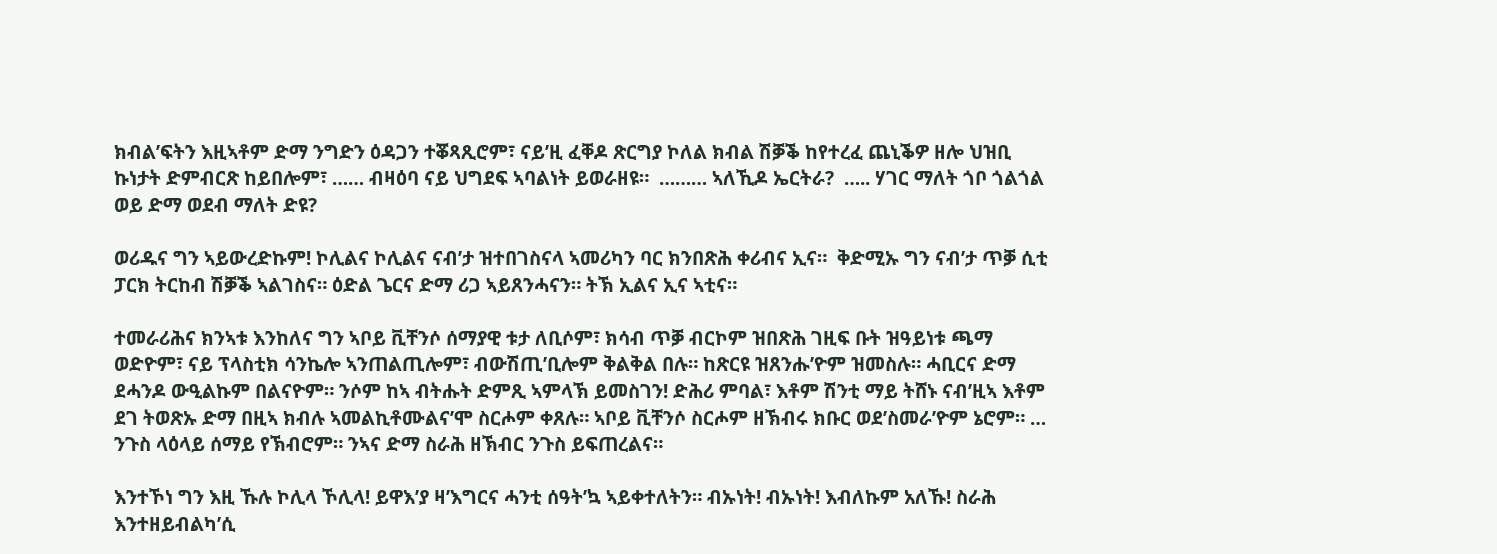ክብል’ፍትን እዚኣቶም ድማ ንግድን ዕዳጋን ተቖጻጺሮም፣ ናይ’ዚ ፈቐዶ ጽርግያ ኮለል ክብል ሽቓቕ ከየተረፈ ጨኒቕዎ ዘሎ ህዝቢ ኩነታት ድምብርጽ ከይበሎም፣ …… ብዛዕባ ናይ ህግደፍ ኣባልነት ይወራዘዩ።  ……… ኣለኺዶ ኤርትራ?  ….. ሃገር ማለት ጎቦ ጎልጎል ወይ ድማ ወደብ ማለት ድዩ?

ወሪዱና ግን ኣይውረድኩም! ኮሊልና ኮሊልና ናብ’ታ ዝተበገስናላ ኣመሪካን ባር ክንበጽሕ ቀሪብና ኢና።  ቅድሚኡ ግን ናብ’ታ ጥቓ ሲቲ ፓርክ ትርከብ ሽቓቕ ኣልገስና። ዕድል ጌርና ድማ ሪጋ ኣይጸንሓናን። ትኽ ኢልና ኢና ኣቲና።

ተመራሪሕና ክንኣቱ እንከለና ግን ኣቦይ ቪቸንሶ ሰማያዊ ቱታ ለቢሶም፣ ክሳብ ጥቓ ብርኮም ዝበጽሕ ገዚፍ ቡት ዝዓይነቱ ጫማ ወድዮም፣ ናይ ፕላስቲክ ሳንኬሎ ኣንጠልጢሎም፣ ብውሽጢ’ቢሎም ቅልቅል በሉ። ከጽርዩ ዝጸንሑ’ዮም ዝመስሉ። ሓቢርና ድማ ደሓንዶ ውዒልኩም በልናዮም። ንሶም ከኣ ብትሑት ድምጺ ኣምላኽ ይመስገን! ድሕሪ ምባል፣ እቶም ሽንቲ ማይ ትሸኑ ናብ’ዚኣ እቶም ደገ ትወጽኡ ድማ በዚኣ ክብሉ ኣመልኪቶሙልና’ሞ ስርሖም ቀጸሉ። ኣቦይ ቪቸንሶ ስርሖም ዘኽብሩ ክቡር ወደ’ስመራ’ዮም ኔሮም። … ንጉስ ላዕላይ ሰማይ የኽብሮም። ንኣና ድማ ስራሕ ዘኽብር ንጉስ ይፍጠረልና።

እንተኾነ ግን እዚ ኹሉ ኮሊላ ኾሊላ! ይዋእ’ያ ዛ’እግርና ሓንቲ ሰዓት’ኳ ኣይቀተለትን። ብኡነት! ብኡነት! እብለኩም አለኹ! ስራሕ እንተዘይብልካ’ሲ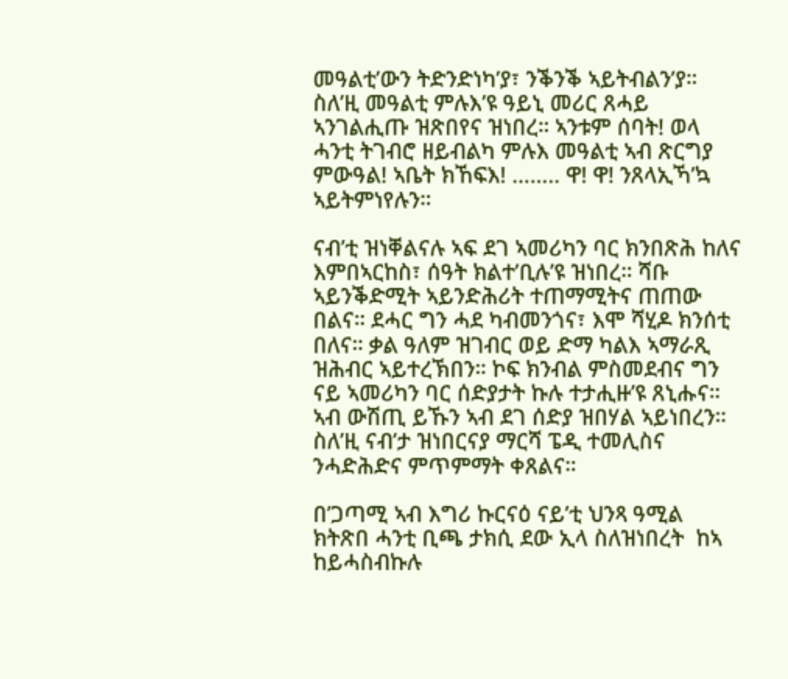መዓልቲ’ውን ትድንድነካ’ያ፣ ንቕንቕ ኣይትብልን’ያ። ስለ’ዚ መዓልቲ ምሉእ’ዩ ዓይኒ መሪር ጸሓይ ኣንገልሒጡ ዝጽበየና ዝነበረ። ኣንቱም ሰባት! ወላ ሓንቲ ትገብሮ ዘይብልካ ምሉእ መዓልቲ ኣብ ጽርግያ ምውዓል! ኣቤት ክኸፍእ! …….. ዋ! ዋ! ንጸላኢኻ’ኳ ኣይትምነየሉን።

ናብ’ቲ ዝነቐልናሉ ኣፍ ደገ ኣመሪካን ባር ክንበጽሕ ከለና እምበኣርከስ፣ ሰዓት ክልተ’ቢሉ’ዩ ዝነበረ። ሻቡ ኣይንቕድሚት ኣይንድሕሪት ተጠማሚትና ጠጠው በልና። ደሓር ግን ሓደ ካብመንጎና፣ እሞ ሻሂዶ ክንሰቲ በለና። ቃል ዓለም ዝገብር ወይ ድማ ካልእ ኣማራጺ ዝሕብር ኣይተረኽበን። ኮፍ ክንብል ምስመደብና ግን ናይ ኣመሪካን ባር ሰድያታት ኩሉ ተታሒዙ’ዩ ጸኒሑና። ኣብ ውሽጢ ይኹን ኣብ ደገ ሰድያ ዝበሃል ኣይነበረን። ስለ’ዚ ናብ’ታ ዝነበርናያ ማርሻ ፔዲ ተመሊስና ንሓድሕድና ምጥምማት ቀጸልና።

በ’ጋጣሚ ኣብ እግሪ ኩርናዕ ናይ’ቲ ህንጻ ዓሚል ክትጽበ ሓንቲ ቢጫ ታክሲ ደው ኢላ ስለዝነበረት  ከኣ ከይሓስብኩሉ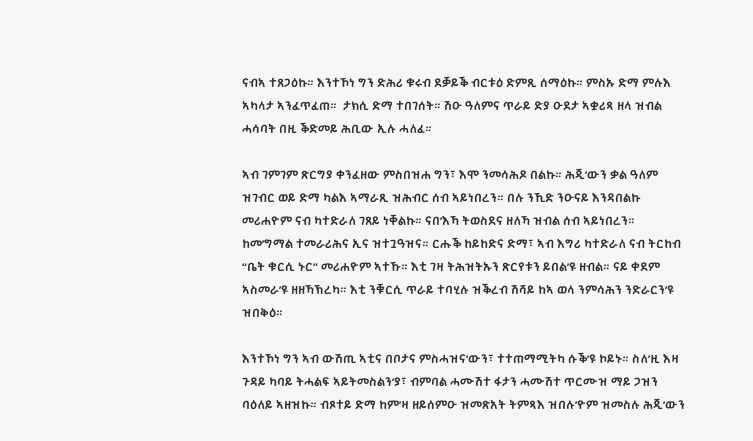ናብኣ ተጸጋዕኩ። እንተኾነ ግን ድሕሪ ቁሩብ ደቓይቕ ብርቱዕ ድምጺ ሰማዕኩ። ምስኡ ድማ ምሉእ ኣካላታ ኣንፈጥፈጠ።  ታክሲ ድማ ተበገሰት። ሽዑ ዓለምና ጥራይ ድያ ዑደታ ኣቋሪጻ ዘላ ዝብል ሓሳባት በዚ ቕድመይ ሕቢው ኢሉ ሓለፈ።

ኣብ ገምገም ጽርግያ ቀንፈዘው ምስበዝሐ ግን፣ እሞ ንመሳሕዶ በልኩ። ሕጂ’ውን ቃል ዓለም ዝገብር ወይ ድማ ካልእ ኣማራጺ ዝሕብር ሰብ ኣይነበረን። በሉ ንኺድ ንዑናይ እንዳበልኩ መሪሐዮም ናብ ካተድራለ ገጸይ ነቐልኩ። ናበ’እኻ ትወስደና ዘለኻ ዝብል ሰብ ኣይነበረን። ከመ’ግማል ተመራሪሕና ኢና ዝተጓዓዝና። ርሑቕ ከይከድና ድማ፣ ኣብ እግሪ ካተድራለ ናብ ትርከብ “ቤት ቁርሲ ኑር” መሪሐዮም ኣተኹ። እቲ ገዛ ትሕዝትኡን ጽርየቱን ይበል’ዩ ዘብል። ናይ ቀደም ኣስመራ’ዩ ዘዘኻኽረካ። እቲ ንቑርሲ ጥራይ ተባሂሉ ዝቕረብ ሽሻይ ከኣ ወላ ንምሳሕን ንድራርን’ዩ ዝበቅዕ።

እንተኾነ ግን ኣብ ውሽጢ ኣቲና በቦታና ምስሓዝና’ውን፣ ተተጠማሚትካ ሱቕ’ዩ ኮይኑ። ስለ’ዚ እዛ ጉዳይ ካባይ ትሓልፍ ኣይትመስልን’ያ፣ ብምባል ሓሙሽተ ፋታን ሓሙሽተ ጥርሙዝ ማይ ጋዝን ባዕለይ ኣዘዝኩ። ብጾተይ ድማ ከም’ዛ ዘይሰምዑ ዝመጽአት ትምጻእ ዝበሉ’ዮም ዝመስሉ ሕጂ’ውን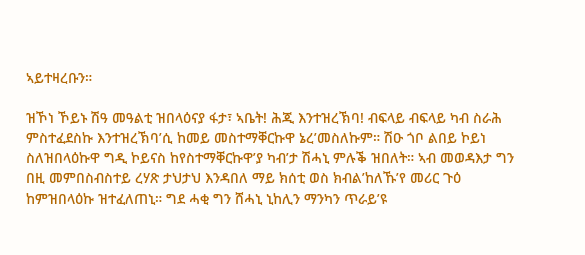ኣይተዛረቡን።

ዝኾነ ኾይኑ ሽዓ መዓልቲ ዝበላዕናያ ፋታ፣ ኣቤት! ሕጂ እንተዝረኽባ! ብፍላይ ብፍላይ ካብ ስራሕ ምስተፈደስኩ እንተዝረኽባ’ሲ ከመይ መስተማቐርኩዋ ኔረ’መስለኩም። ሽዑ ጎቦ ልበይ ኮይነ ስለዝበላዕኩዋ ግዲ ኮይናስ ከየስተማቐርኩዋ’ያ ካብ’ታ ሽሓኒ ምሉቕ ዝበለት። ኣብ መወዳእታ ግን በዚ መምበስብስተይ ረሃጽ ታህታህ እንዳበለ ማይ ክሰቲ ወስ ክብል’ከለኹ’የ መሪር ጉዕ ከምዝበላዕኩ ዝተፈለጠኒ። ግደ ሓቂ ግን ሸሓኒ ኒከሊን ማንካን ጥራይ’ዩ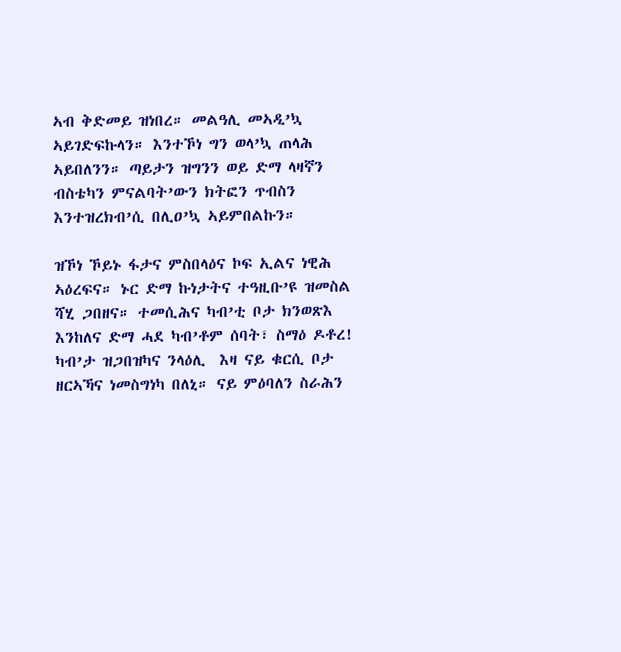ኣብ ቅድመይ ዝነበረ። መልዓሊ መኣዲ’ኳ ኣይገድፍኩላን። እንተኾነ ግን ወላ’ኳ ጠላሕ ኣይበለንን። ጣይታን ዝግንን ወይ ድማ ላዛኛን ብስቴካን ምናልባት’ውን ክትፎን ጥብስን እንተዝረክብ’ሲ በሊዐ’ኳ ኣይምበልኩን።

ዝኾነ ኾይኑ ፋታና ምስበላዕና ኮፍ ኢልና ነዊሕ ኣዕረፍና። ኑር ድማ ኩነታትና ተዓዚቡ’ዩ ዝመስል ሻሂ ጋበዘና። ተመሲሕና ካብ’ቲ ቦታ ክንወጽእ እንከለና ድማ ሓደ ካብ’ቶም ሰባት፣ ስማዕ ዶቶረ! ካብ’ታ ዝጋበዝካና ንላዕሊ  እዛ ናይ ቁርሲ ቦታ ዘርኣኻና ነመስግነካ በለኒ። ናይ ምዕባለን ስራሕን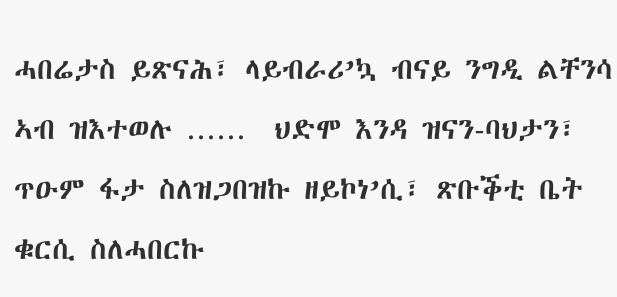ሓበሬታስ ይጽናሕ፣ ላይብራሪ’ኳ ብናይ ንግዲ ልቸንሳ ኣብ ዝእተወሉ ……  ህድሞ እንዳ ዝናን-ባህታን፣ ጥዑም ፋታ ስለዝጋበዝኩ ዘይኮነ’ሲ፣ ጽቡቕቲ ቤት ቁርሲ ስለሓበርኩ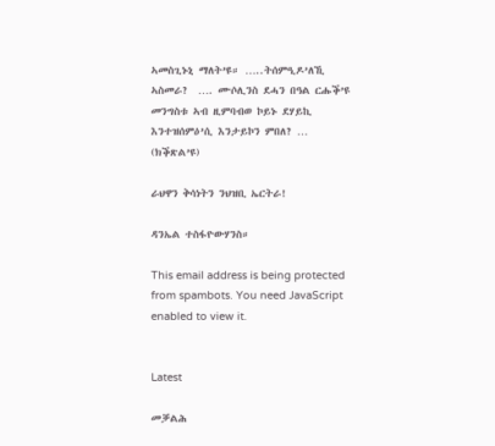ኣመስጊኑኒ ማለት’ዩ። …..ትሰምዒዶ’ለኺ ኣስመራ?  …. ሙሶሊንስ ደሓን በዓል ርሑቕ’ዩ መንግስቱ ኣብ ዚምባብወ ኮይኑ ደሃይኪ እንተዝሰምዕ’ሲ እንታይኮን ምበለ? …  (ክቕጽል’ዩ)

ራህዋን ቅሳነትን ንህዝቢ ኤርትራ!

ዳንኤል ተስፋዮውሃንስ።

This email address is being protected from spambots. You need JavaScript enabled to view it.


Latest

መቓልሕ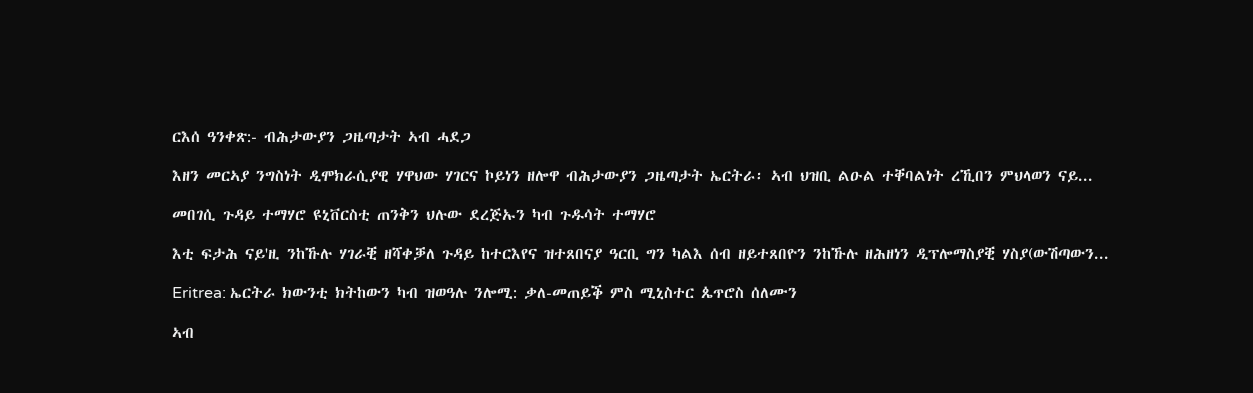ርእሰ ዓንቀጽ:- ብሕታውያን ጋዜጣታት ኣብ ሓደጋ

እዘን መርኣያ ንግስነት ዲሞክራሲያዊ ሃዋህው ሃገርና ኮይነን ዘሎዋ ብሕታውያን ጋዜጣታት ኤርትራ፡ ኣብ ህዝቢ ልዑል ተቐባልነት ረኺበን ምህላወን ናይ...

መበገሲ ጉዳይ ተማሃሮ ዩኒቨርስቲ ጠንቅን ህሉው ደረጅኡን ካብ ጉዱሳት ተማሃሮ

እቲ ፍታሕ ናይ'ዚ ንከኹሉ ሃገራቒ ዘሻቀቓለ ጉዳይ ከተርእየና ዝተጸበናያ ዓርቢ ግን ካልእ ሰብ ዘይተጸበዮን ንከኹሉ ዘሕዘነን ዲፕሎማስያቒ ሃስያ(ውሽጣውን...

Eritrea: ኤርትራ ክውንቲ ክትከውን ካብ ዝወዓሉ ንሎሚ: ቃለ-መጠይቕ ምስ ሚኒስተር ጴጥሮስ ሰለሙን

ኣብ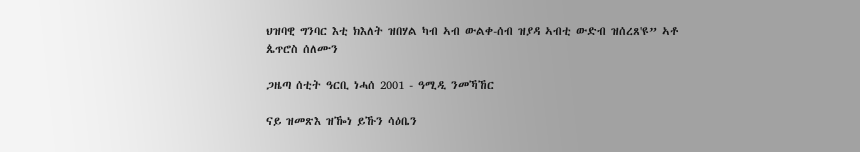ህዝባዊ ግንባር እቲ ክእለት ዝበሃል ካብ ኣብ ውልቀ-ሰብ ዝያዳ ኣብቲ ውድብ ዝሰረጸ'ዩ” ኣቶ ጴጥሮስ ሰለሙን

ጋዜጣ ሰቲት ዓርቢ ነሓሰ 2001 - ዓሚዲ ንመኻኸር

ናይ ዝመጽእ ዝዀነ ይኹን ሳዕቤን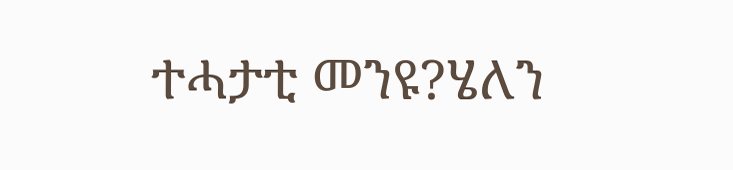ተሓታቲ መንዩ?ሄለን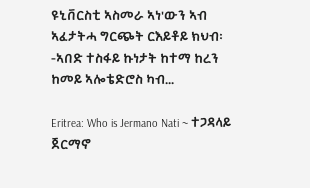ዩኒቨርስቲ ኣስመራ ኣነ'ውን ኣብ ኣፈታትሓ ግርጭት ርእይቶይ ክህብ፡-ኣበድ ተስፋይ ኩነታት ከተማ ከረን ከመይ ኣሎቴድሮስ ካብ...

Eritrea: Who is Jermano Nati ~ ተጋዳላይ ጀርማኖ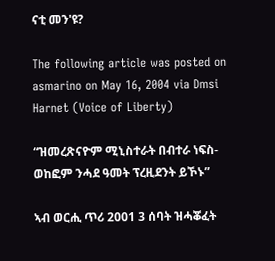ናቲ መን'ዩ?

The following article was posted on asmarino on May 16, 2004 via Dmsi Harnet (Voice of Liberty)

“ዝመረጽናዮም ሚኒስተራት በብተራ ነፍስ-ወከፎም ንሓደ ዓመት ፕረዚደንት ይኾኑ”

ኣብ ወርሒ ጥሪ 2001 3 ሰባት ዝሓቖፈት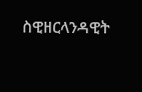ስዊዘርላንዳዊት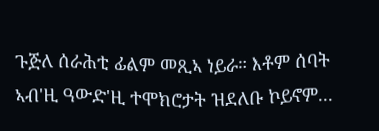ጉጅለ ሰራሕቲ ፊልም መጺኣ ነይራ። እቶም ሰባት ኣብ'ዚ ዓውድ'ዚ ተሞክሮታት ዝደለቡ ኮይኖም...